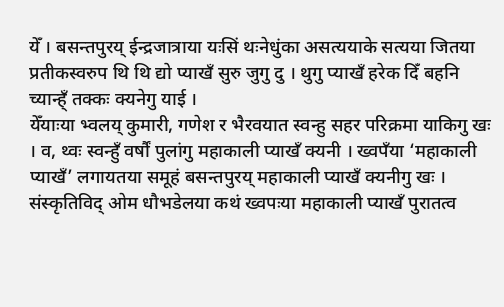येँ । बसन्तपुरय् ईन्द्रजात्राया यःसिं थःनेधुंका असत्ययाके सत्यया जितया प्रतीकस्वरुप थि थि द्यो प्याखँ सुरु जुगु दु । थुगु प्याखँ हरेक दिँ बहनि च्यान्ह्ँ तक्कः क्यनेगु याई ।
येँयाःया भ्वलय् कुमारी, गणेश र भैरवयात स्वन्हु सहर परिक्रमा याकिगु खः । व, थ्वः स्वन्हुँ वर्षौं पुलांगु महाकाली प्याखँ क्यनी । ख्वपँया ‘महाकाली प्याखँ’ लगायतया समूहं बसन्तपुरय् महाकाली प्याखँ क्यनीगु खः । संस्कृतिविद् ओम धौभडेलया कथं ख्वपःया महाकाली प्याखँ पुरातत्व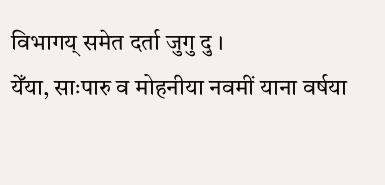विभागय् समेत दर्ता जुगु दु ।
येँया, साःपारु व मोहनीया नवमीं याना वर्षया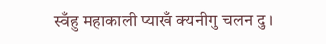स्वँहु महाकाली प्याखँ क्यनीगु चलन दु ।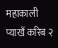महाकाली प्याखँ करिब २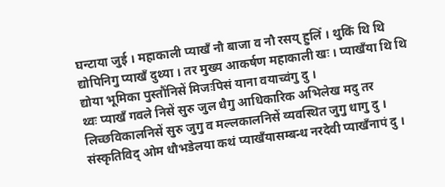घन्टाया जुई । महाकाली प्याखँ नौ बाजा व नौ रसय् हुलिँ । थुकिं थि थि द्योपिनिगु प्याखँ दुथ्या । तर मुख्य आकर्षण महाकाली खः । प्याखँया थि थि द्योया भूमिका पुस्तौंनिसें मिजःपिसं याना वयाच्वंगु दु ।
थ्वः प्याखँ गवले निसें सुरु जुल धैगु आधिकारिक अभिलेख मदु तर लिच्छविकालनिसें सुरु जुगु व मल्लकालनिसें व्यवस्थित जुगु धागु दु । संस्कृतिविद् ओम धौभडेलया कथं प्याखँयासम्बन्ध नरदेवी प्याखँनापं दु ।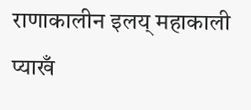राणाकालीन इलय् महाकाली प्याखँ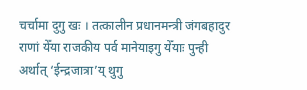चर्चामा दुगु खः । तत्कालीन प्रधानमन्त्री जंगबहादुर राणां येँया राजकीय पर्व मानेयाइगु येँयाः पुन्ही अर्थात् ‘ईन्द्रजात्रा’य् थुगु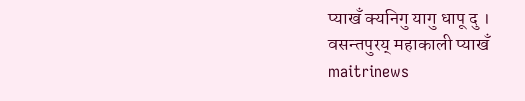प्याखँ क्यनिगु यागु धापू दु ।
वसन्तपुरय् महाकाली प्याखँ
maitrinews